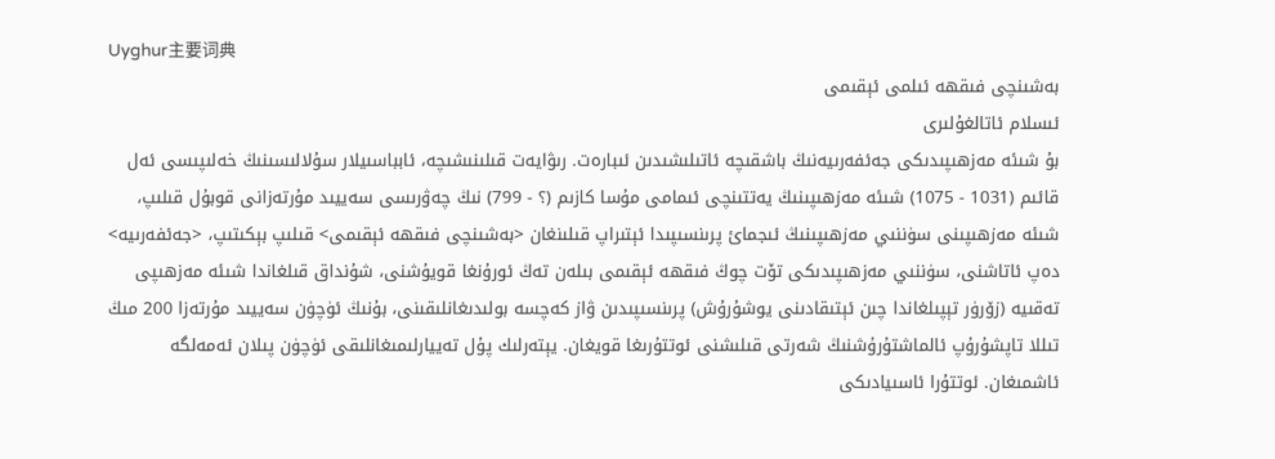Uyghur主要词典
بەشىنچى فىقھە ئىلمى ئېقىمى
ئىسلام ئاتالغۇلىرى
بۇ شىئە مەزھىپىدىكى جەئفەرىيەنىڭ باشقىچە ئاتىلىشىدىن ئىبارەت. رىۋايەت قىلىنىشىچە، ئابباسىيلار سۇلالىسىنىڭ خەلىپىسى ئەل قائىم (1031 - 1075) شىئە مەزھىپىنىڭ يەتتىنچى ئىمامى مۇسا كازىم (؟ - 799) نىڭ چەۋرىسى سەييىد مۇرتەزانى قوبۇل قىلىپ، شىئە مەزھىپىنى سۈننىي مەزھىپىنىڭ ئىجمائ پرىنسىپىدا ئېتىراپ قىلىنغان <بەشىنچى فىقھە ئېقىمى> قىلىپ بېكىتىپ، <جەئفەرىيە> دەپ ئاتاشنى، سۈننىي مەزھىپىدىكى تۆت چوڭ فىقھە ئېقىمى بىلەن تەڭ ئورۇنغا قويۇشنى، شۇنداق قىلغاندا شىئە مەزھىپى تەقىيە (زۆرۈر تېپىلغاندا چىن ئېتىقادىنى يوشۇرۇش) پرىنسىپىدىن ۋاز كەچسە بولىدىغانلىقىنى، بۇنىڭ ئۈچۈن سەييىد مۇرتەزا 200 مىڭ تىللا تاپشۇرۇپ ئالماشتۇرۇشنىڭ شەرتى قىلىشنى ئوتتۇرىغا قويغان. يېتەرلىك پۇل تەييارلىمىغانلىقى ئۈچۈن پىلان ئەمەلگە ئاشمىغان. ئوتتۇرا ئاسىيادىكى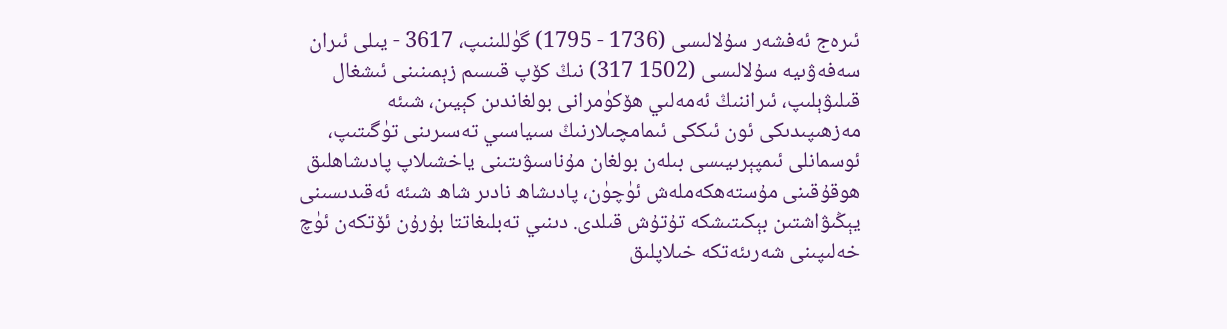ئىرەج ئەفشەر سۇلالىسى (1736 - 1795) گۈللىنىپ، 3617 - يىلى ئىران سەفەۋىيە سۇلالىسى (1502 317) نىڭ كۆپ قىسىم زېمىنىنى ئىشغال قىلىۋېلىپ، ئىراننىڭ ئەمەلىي ھۆكۈمرانى بولغاندىن كېيىن، شىئە مەزھىپىدىكى ئون ئىككى ئىمامچىلارنىڭ سىياسىي تەسىرىنى تۈگىتىپ، ئوسمانلى ئىمپېرىيىسى بىلەن بولغان مۇناسىۋىتىنى ياخشىلاپ پادىشاھلىق ھوقۇقىنى مۇستەھكەملەش ئۈچۈن، پادىشاھ نادىر شاھ شىئە ئەقىدىسىنى يېڭىۋاشتىن بېكىتىشكە تۇتۇش قىلدى. دىنىي تەبلىغاتتا بۇرۇن ئۆتكەن ئۈچ خەلىپىنى شەرىئەتكە خىلاپلىق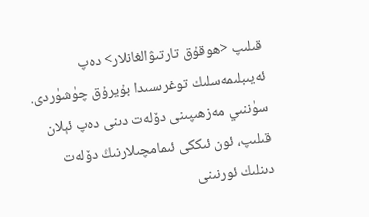قىلىپ <ھوقۇق تارتىۋالغانلار> دەپ ئەيىبلىمەسلىك توغرىسىدا بۇيرۇق چۈشۈردى. سۈننىي مەزھىپىنى دۆلەت دىنى دەپ ئېلان قىلىپ، ئون ئىككى ئىمامچىلارنىڭ دۆلەت دىنلىك ئورنىنى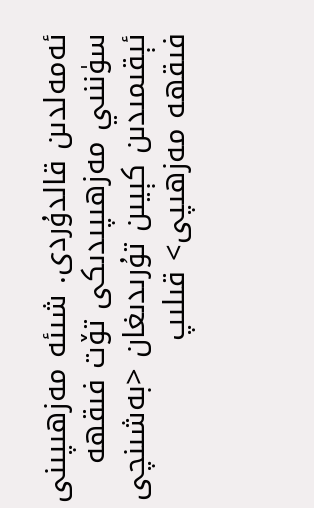ئەمەلدىن قالدۇردى. شىئە مەزھىپىنى سۈننىي مەزھىپىدىكى تۆت فىقھە ئېقىمىدىن كېيىن تۇرىدىغان <بەشىنچى فىقھە مەزھىپى> قىلىپ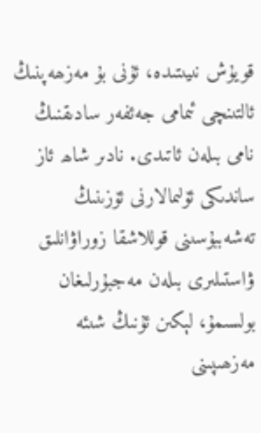قويۇش نىيىتىدە، ئۇنى بۇ مەزھەپنىڭ ئالتىنچى ئىمامى جەئفەر سادىقنىڭ نامى بىلەن ئاتىدى. نادىر شاھ ئاز ساندىكى ئۆلىمالارنى ئۆزىنىڭ تەشەببۇسىنى قوللاشقا زوراۋانلىق ۋاستىلىرى بىلەن مەجبۇرلىغان بولسىمۇ، لېكىن ئۇنىڭ شىئە مەزھىپىنى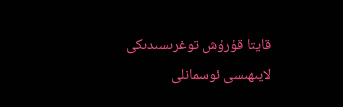قايتا قۇرۇش توغرىسىدىكى لايىھىسى ئوسمانلى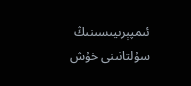ئىمپېرىيىسىنىڭ سۇلتانىنى خۇش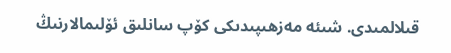قىلالمىدى. شىئە مەزھىپىدىكى كۆپ سانلىق ئۆلىمالارنىڭ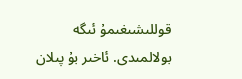قوللىشىغىمۇ ئىگە بولالمىدى. ئاخىر بۇ پىلان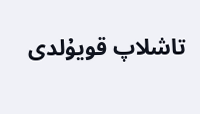تاشلاپ قويۇلدى